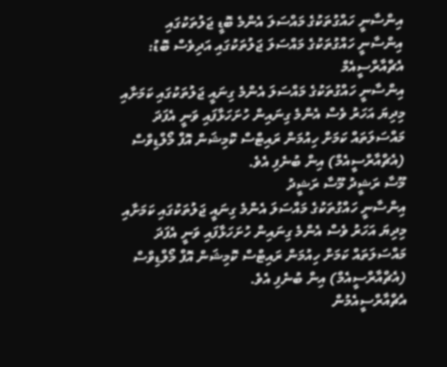އިންސާނީ ހައްގުތަކުގެ މައްސަލަ އެންމެ ބޮޑީ ޖަލުތަކުގައި
އިންސާނީ ހައްގުތަކުގެ މައްސަލަ ޖަލުތަކުގައި އަދިވެސް ބޮޑު: އެޗްއާރްސީއެމް
އިންސާނީ ހައްގުތަކުގެ މައްސަލަ އެންމެ ގިނައީ ޖަލުތަކުގައި ކަމަށާއި މިދިޔަ އަހަރު ވެސް އެންމެ ގިނައިން ހުށަހަޅާފައި ވަނީ އެފަދަ މައްސަލަތައް ކަމަށް ހިއުމަން ރައިޓްސް ކޮމިޝަން އޮފް މޯލްޑިވްސް (އެޗްއާރްސީއެމް) އިން ބުނެފި އެވެ.
މޫސާ ރަޝީދު މޫސާ ރަޝީދު
އިންސާނީ ހައްގުތަކުގެ މައްސަލަ އެންމެ ގިނައީ ޖަލުތަކުގައި ކަމަށާއި މިދިޔަ އަހަރު ވެސް އެންމެ ގިނައިން ހުށަހަޅާފައި ވަނީ އެފަދަ މައްސަލަތައް ކަމަށް ހިއުމަން ރައިޓްސް ކޮމިޝަން އޮފް މޯލްޑިވްސް (އެޗްއާރްސީއެމް) އިން ބުނެފި އެވެ.
އެޗްއާރްސީއެމުން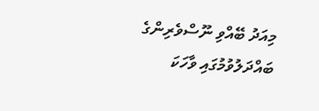މިއަދު ބޭއްވި ނޫސްވެރިންގެ ބައްދަލުވުމުގައި ވާހަކަ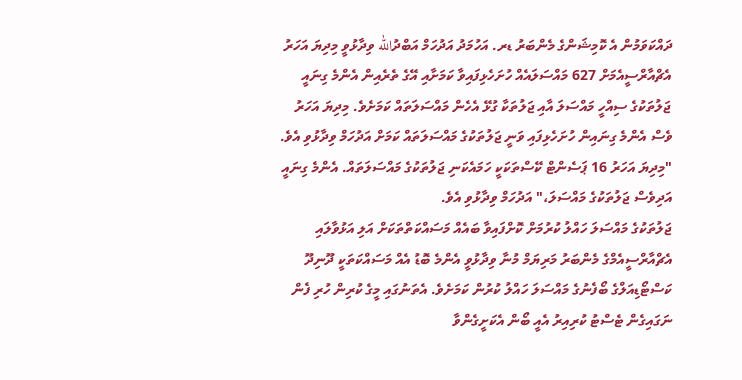ދައްކަވަމުން އެ ކޮމިޝަންގެ މެންބަރު ޑރ. އަހުމަދު އަދުހަމް އަބްދުالله ވިދާޅުވީ މިދިޔަ އަހަރު އެޗްއާރްސީއެމަށް 627 މައްސަލައެއް ހުށަހެޅިފައިވާ ކަމަށާއި އޭގެ ތެރެއިން އެންމެ ގިނައީ ޖަލުތަކުގެ ސިއްހީ މައްސަލަ އާއި ޖަލުތަކާ ގުޅޭ އެހެން މައްސަލަތައް ކަމަށެވެ. މިދިޔަ އަހަރު ވެސް އެންމެ ގިނައިން ހުށަހެޅިފައި ވަނީ ޖަލުތަކުގެ މައްސަލަތައް ކަމަށް އަދުހަމް ވިދާޅުވި އެވެ.
"މިދިޔަ އަހަރު 16 ޕަސެންޓް ކޭސްތަކަކީ ހަމައެކަނި ޖަލުތަކުގެ މައްސަލަތައް. އެންމެ ގިނައީ އަދިވެސް ޖަލުތަކުގެ މައްސަލަ،" އަދުހަމް ވިދާޅުވި އެވެ.
ޖަލުތަކުގެ މައްސަލަ ހައްލު ކުރުމަށް ކޮށްފައިވާ ބައެއް މަސައްކަތްތަކަށް އަލި އަޅުވާލައި އެޗްއާރްސީއެމްގެ މެންބަރު މަރިޔަމް މުނާ ވިދާޅުވީ އެންމެ ބޮޑު އެއް މަސައްކަތަކީ ދޫނިދޫ ކަސްޓޯޑިއަލްގެ ބޯފެނުގެ މައްސަލަ ހައްލު ކުރުން ކަމަށެވެ. އެތަނުގައި މީގެ ކުރިން ހުރި ފެން ނަގައިގެން ޓެސްޓު ކުރިއިރު އެއީ ބޯން އެކަށީގެންވާ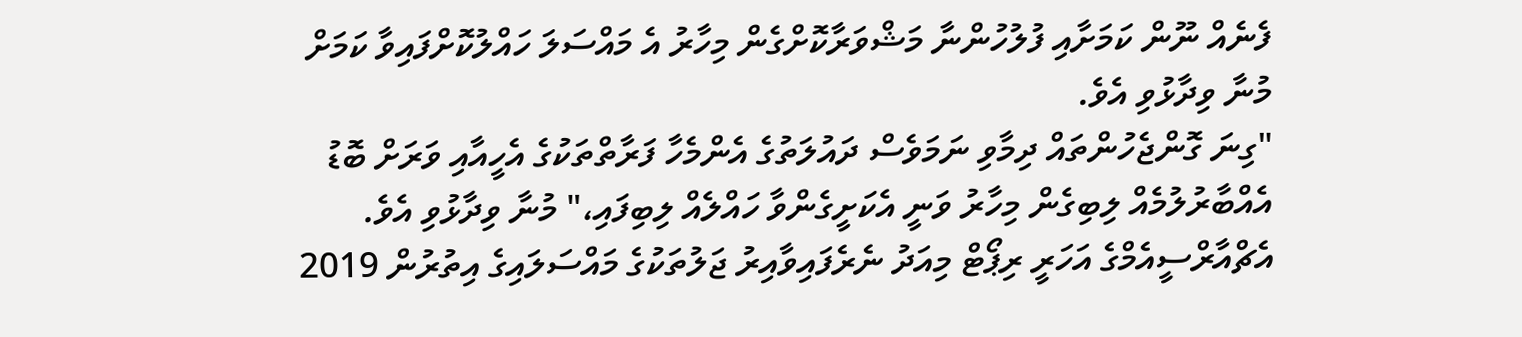ފެނެއް ނޫން ކަމަށާއި ފުލުހުންނާ މަޝްވަރާކޮށްގެން މިހާރު އެ މައްސަލަ ހައްލުކޮށްފައިވާ ކަމަށް މުނާ ވިދާޅުވި އެވެ.
"ގިނަ ގޮންޖެހުންތައް ދިމާވި ނަމަވެސް ދައުލަތުގެ އެންމެހާ ފަރާތްތަކުގެ އެހީއާއި ވަރަށް ބޮޑު އެއްބާރުލުމެއް ލިބިގެން މިހާރު ވަނީ އެކަށީގެންވާ ހައްލެއް ލިބިފައި،" މުނާ ވިދާޅުވި އެވެ.
އެޗްއާރްސީއެމްގެ އަހަރީ ރިޕޯޓް މިއަދު ނެރެފައިވާއިރު ޖަލުތަކުގެ މައްސަލައިގެ އިތުރުން 2019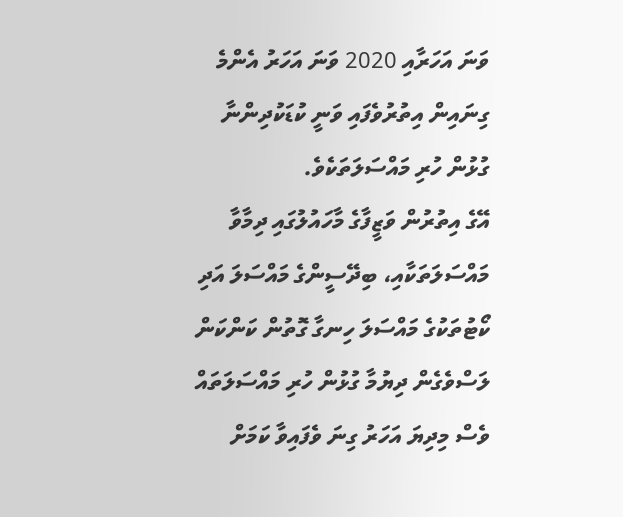ވަނަ އަހަރާއި 2020 ވަނަ އަހަރު އެންމެ ގިނައިން އިތުރުވެފައި ވަނީ ކުޑަކުދިންނާ ގުޅުން ހުރި މައްސަލަތަކެވެ.
އޭގެ އިތުރުން ވަޒީފާގެ މާހައުލުގައި ދިމާވާ މައްސަލަތަކާއި، ބިދޭސީންގެ މައްސަލަ އަދި ކޯޓުތަކުގެ މައްސަލަ ހިނގާ ގޮތުން ކަންކަން ލަސްވެގެން ދިޔުމާ ގުޅުން ހުރި މައްސަލަތައް ވެސް މިދިޔަ އަހަރު ގިނަ ވެފައިވާ ކަމަށް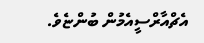އެޗްއާރްސީއެމުން ބުންޏެވެ.